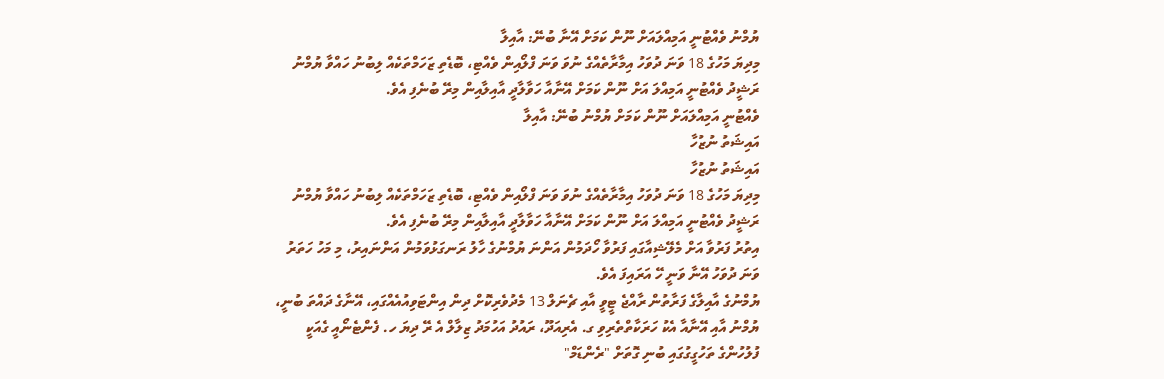ޔުމްނު ވެއްޓުނީ އަމިއްލައަށް ނޫން ކަމަށް އޭނާ ބުނޭ: އާއިލާ
މިދިޔަ މަހުގެ 18 ވަނަ ދުވަހު އިމާރާތެއްގެ ނުވަ ވަނަ ފްލޯއިން ވެއްޓި، ބޮޑެތި ޒަހަމްތަކެއް ލިބުނު ހައްވާ ޔުމްނު ރަޝީދު ވެއްޓުނީ އަމިއްލަ އަށް ނޫން ކަމަށް އޭނާއާ ހަވާލާދީ އާއިލާއިން މިރޭ ބުނެފި އެވެ.
ވެއްޓުނީ އަމިއްލައަށް ނޫން ކަމަށް ޔުމްނު ބުނޭ: އާއިލާ
އައިޝަތު ނުޒުހާ
އައިޝަތު ނުޒުހާ
މިދިޔަ މަހުގެ 18 ވަނަ ދުވަހު އިމާރާތެއްގެ ނުވަ ވަނަ ފްލޯއިން ވެއްޓި، ބޮޑެތި ޒަހަމްތަކެއް ލިބުނު ހައްވާ ޔުމްނު ރަޝީދު ވެއްޓުނީ އަމިއްލަ އަށް ނޫން ކަމަށް އޭނާއާ ހަވާލާދީ އާއިލާއިން މިރޭ ބުނެފި އެވެ.
އިތުރު ފަރުވާ އަށް މެލޭޝިއާގައި ފަރުވާ ހޯދަމުން އަންނަ ޔުމްނުގެ ހާލު ރަނގަޅުވަމުން އަންނައިރު، މި މަހު ހަތަރު ވަނަ ދުވަހު އޭނާ ވަނީ ހޭ އަރައިފަ އެވެ.
ޔުމްނުގެ އާއިލާގެ ފަރާތުން ރާއްޖެ ޓީވީ އާއި ޗެނަލް 13 މެދުވެރިކޮށް ދިން އިންޓަވިއުއެއްގައި، އޭނާގެ ދައްތަ ބުނީ، ޔުމްނު އާއި އޭނާއާ އެކު ހަރަކާތްތެރިވި ގ. އެރިއަދޫ، ރައުދު އަހުމަދު ޒިލާލް އެ ރޭ ދިޔަ ހ. ފެންޓެނޯއީ ގެއަކީ ފުލުހުންގެ ތަހުގީގުގައި ބުނި ގޮތަށް "ރެންޑަމް"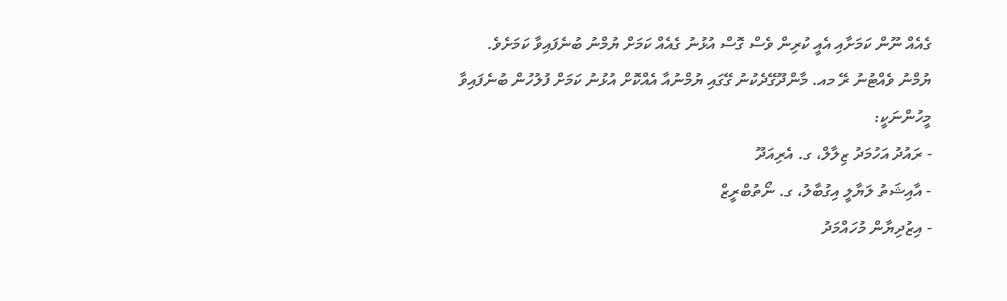ގެއެއް ނޫން ކަމަށާއި އެއީ ކުރިން ވެސް ގޮސް އުޅުނު ގެއެއް ކަމަށް ޔުމްނު ބުނެފައިވާ ކަމަށެވެ.
ޔުމްނު ވެއްޓުނު ރޭ މއ. މާންދޫގޭދެކުނު ގޭގައި ޔުމްނުއާ އެއްކޮށް އުޅުނު ކަމަށް ފުލުހުން ބުނެފައިވާ މީހުންނަކީ:
- ރައުދު އަހުމަދު ޒިލާލް، ގ. އެރިއަދޫ
- އާއިޝަތު ލަޔާލީ އިގުބާލު، ގ. ނޯތުބްރީޒް
- އިޒުދިޔާން މުހައްމަދު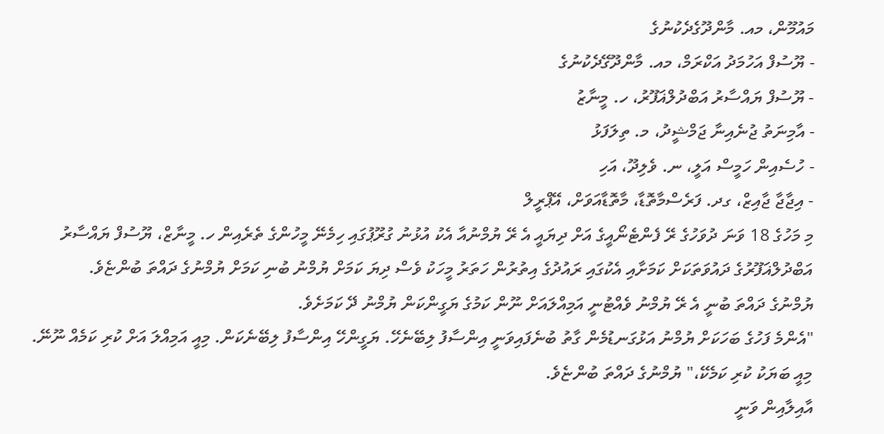މައުމޫން، މއ. މާންދޫގެދެކުނުގެ
- ޔޫސުފް އަހުމަދު އަކްރަމް، މއ. މާންދޫގޭދެކުނުގެ
- ޔޫސުފް ޔައްސާރު އަބްދުލްޣަފޫރު، ހ. މީނާޒު
- އާމިނަތު ޖުނެއިނާ ޖަމްޝީދު، މ. ތިލަފަޅު
- ހުސެއިން ހަމީސް އަލީ، ނ. ވެލިދޫ، އަހި
- އިޖާޖާ ޖާއިޒް، ގދ. ފަރެސްމާތޮޑާ، މާތޮޑާއަވަށް، އޭޕްރީލް
މި މަހުގެ 18 ވަނަ ދުވަހުގެ ރޭ ފެންޓެނޯއީގެ އަށް ދިޔައީ އެ ރޭ ޔުމްނުއާ އެކު އުޅުނު ގުރޫޕުގައި ހިމެނޭ މީހުންގެ ތެރެއިން ހ. މީނާޒް، ޔޫސުފް ޔައްސާރު އަބްދުލްޣަފޫރުގެ ދައުވަތަކަށް ކަމަށާއި އެކުގައި ރައުދުގެ އިތުރުން ހަތަރު މީހަކު ވެސް ދިޔަ ކަމަށް ޔުމްނު ބުނި ކަމަށް ޔުމްނުގެ ދައްތަ ބުންޏެވެ.
ޔުމްނުގެ ދައްތަ ބުނީ އެ ރޭ ޔުމްނު ވެއްޓުނީ އަމިއްލައަށް ނޫން ކަމުގެ ޔަގީންކަން ޔުމްނު ދޭ ކަމަށެވެ.
"އެންމެ ފަހުގެ ބަހަކަށް ޔުމްނު އަޅުގަނޑުމެން ގާތު ބުނެފައިވަނީ އިންސާފު ލިބޭނެހޭ. ޔަގީންހޭ އިންސާފު ލިބޭނެކަން. މިއީ އަމިއްލަ އަށް ކުރި ކަމެއް ނޫނޭ. މިއީ ބަޔަކު ކުރި ކަމެކޭ،" ޔުމްނުގެ ދައްތަ ބުންޏެވެ.
އާއިލާއިން ވަނީ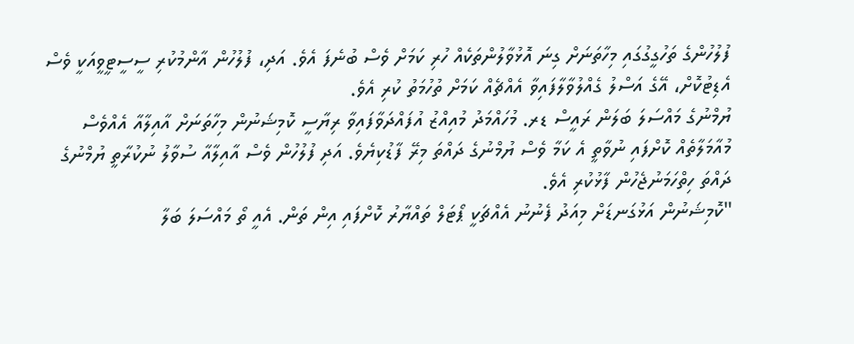ފުލުހުންގެ ތަހުގީގުގައި މިހާތަނަށް ގިނަ އޮޅުވާލުންތަކެއް ހުރި ކަމަށް ވެސް ބުނެފަ އެވެ. އަދި، ފުލުހުން އާންމުކުރި ސީސީޓީވީއަކީ ވެސް އެޑިޓުކޮށް، އޭގެ އަސްލު ގެއްލުވާލާފައިވާ އެއްޗެއް ކަމަށް ތުހުމަތު ކުރި އެވެ.
ޔުމްނުގެ މައްސަލަ ބަލަން ރައީސް ޑރ. މުހައްމަދު މުއިއްޒު އުފައްދަވާފައިވާ ރިޔާސީ ކޮމިޝަނުން މިހާތަނަށް އާއިލާއާ އެއްވެސް މުއާމަލާތެއް ކޮށްފައި ނުވާތީ އެ ކަމާ ވެސް ޔުމްނުގެ ދައްތަ މިރޭ ފާޑުކިޔެވެ. އަދި ފުލުހުން ވެސް އާއިލާއާ ސުވާލު ނުކުރާތީ ޔުމްނުގެ ދައްތަ ހިތްހަމަނުޖެހުން ފާޅުކުރި އެވެ.
"ކޮމިޝަނުން އަޅުގަނޑަށް މިއަދު ފެނުނު އެއްޗަކީ ޕޯޓަލް ތައްޔާރު ކޮށްފައި އިން ތަން. އެއީ ތޯ މައްސަލަ ބަލާ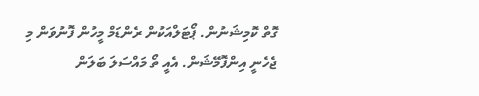ގޮތް ކޮމިޝަނުން. ޕޯޓަލްއަކުން ރެންޑަމް މީހުން ފޮނުވަން މި ޖެހެނީ އިންފޮމޭޝަން. އެއީ ތޯ މައްސަލަ ބަލަން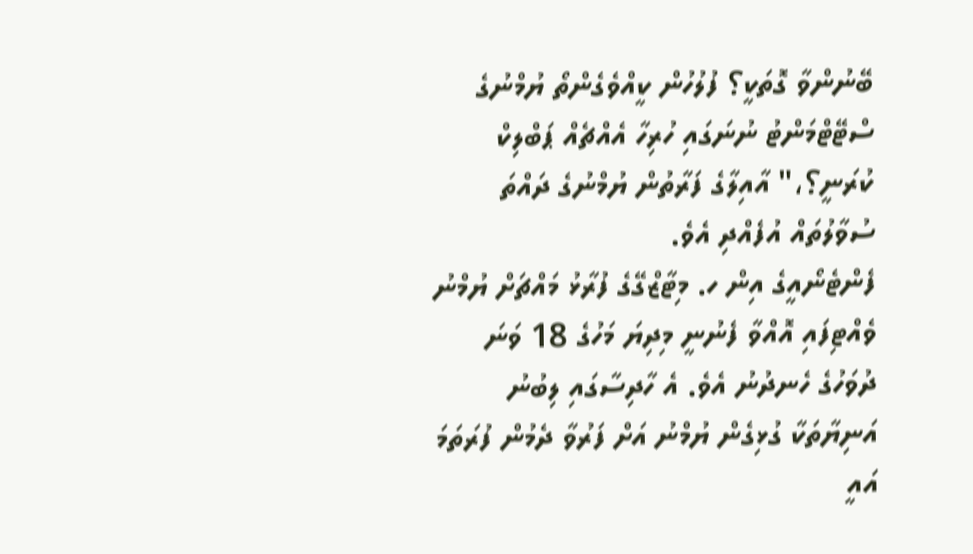ބޭނުންވާ ގޮތަކީ؟ ފުލުހުން ކީއްވެގެންތޯ ޔުމްނުގެ ސްޓޭޓްމަންޓު ނުނަގައި ހުރިހާ އެއްޗެއް ޕަބްލިކް ކުރަނީ؟،" އާއިލާގެ ފަރާތުން ޔުމްނުގެ ދައްތަ ސުވާލުތައް އުފެއްދި އެވެ.
ފެންޓެނޯއީގެ އިން ހ. މިޓާޒްގޭގެ ފުރާޅު މައްޗަށް ޔުމްނު ވެއްޓިފައި އޮއްވާ ފެނުނީ މިދިޔަ މަހުގެ 18 ވަނަ ދުވަހުގެ ހެނދުނު އެވެ. އެ ހާދިސާގައި ލިބުނު އަނިޔާތަކާ ގުޅިގެން ޔުމްނު އަށް ފަރުވާ ދެމުން ފުރަތަމަ އައީ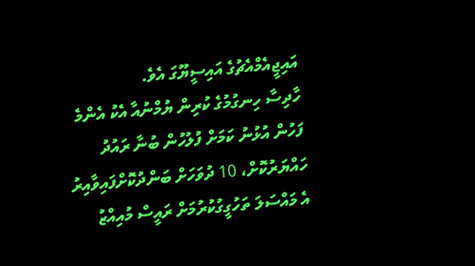އައިޖީއެމްއެޗުގެ އައިސީޔޫގަ އެވެ.
ހާދިސާ ހިނގުމުގެ ކުރިން ޔުމްނުއާ އެކު އެންމެ ފަހުން އުޅުނު ކަމަށް ފުލުހުން ބުނާ ރައުދު ހައްޔަރުކޮށް، 10 ދުވަހަށް ބަންދުކޮށްފައިވާއިރު އެ މައްސަލަ ތަހުގީގުކުރުމަށް ރައީސް މުއިއްޒު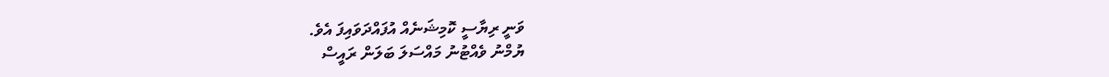ވަނީ ރިޔާސީ ކޮމިޝަނެއް އުފައްދަވައިފަ އެވެ.
ޔުމްނު ވެއްޓުނު މައްސަލަ ބަލަން ރައީސް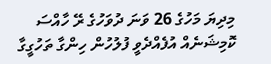މިދިޔަ މަހުގެ 26 ވަނަ ދުވަހުގެ ރޭ ހާއްސަ ކޮމިޝަނެއް އުފެއްދެވީ ފުލުހުން ހިންގާ ތަހުގީގާ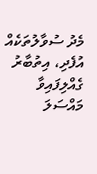މެދު ސުވާލުތަކެއް އުފެދި، އިތުބާރު ގެއްލިފައިވާ މައްސަލަ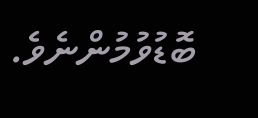ބޮޑުވުމުންނެވެ.